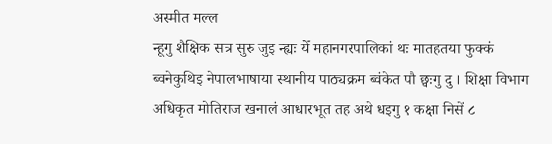अस्मीत मल्ल
न्हूगु शैक्षिक सत्र सुरु जुइ न्ह्यः येँ महानगरपालिकां थः मातहतया फुक्कं ब्वनेकुथिइ नेपालभाषाया स्थानीय पाठ्यक्रम ब्वंकेत पौ छ्वःगु दु । शिक्षा विभाग अधिकृत मोतिराज खनालं आधारभूत तह अथे धइगु १ कक्षा निसें ८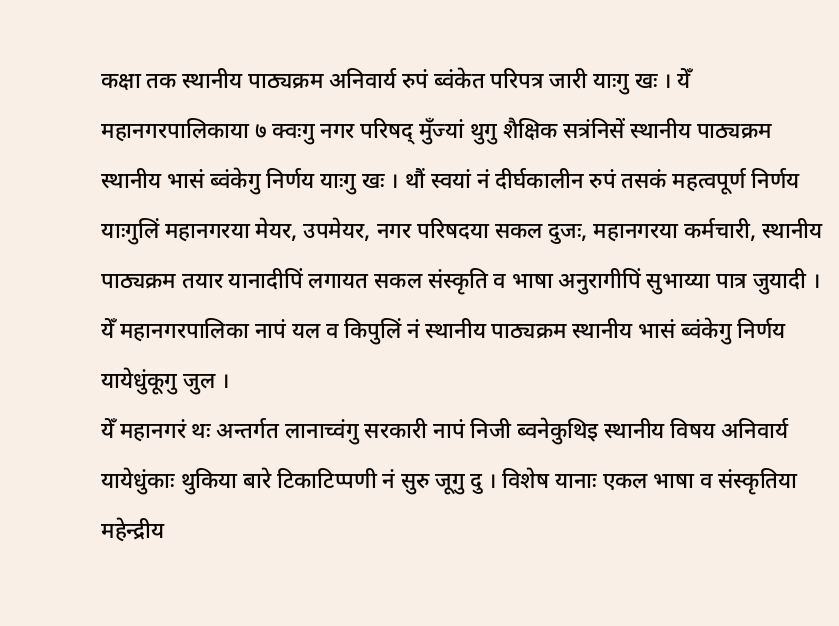कक्षा तक स्थानीय पाठ्यक्रम अनिवार्य रुपं ब्वंकेत परिपत्र जारी याःगु खः । येँ महानगरपालिकाया ७ क्वःगु नगर परिषद् मुँज्यां थुगु शैक्षिक सत्रंनिसें स्थानीय पाठ्यक्रम स्थानीय भासं ब्वंकेगु निर्णय याःगु खः । थौं स्वयां नं दीर्घकालीन रुपं तसकं महत्वपूर्ण निर्णय याःगुलिं महानगरया मेयर, उपमेयर, नगर परिषदया सकल दुजः, महानगरया कर्मचारी, स्थानीय पाठ्यक्रम तयार यानादीपिं लगायत सकल संस्कृति व भाषा अनुरागीपिं सुभाय्या पात्र जुयादी । येँ महानगरपालिका नापं यल व किपुलिं नं स्थानीय पाठ्यक्रम स्थानीय भासं ब्वंकेगु निर्णय यायेधुंकूगु जुल ।
येँ महानगरं थः अन्तर्गत लानाच्वंगु सरकारी नापं निजी ब्वनेकुथिइ स्थानीय विषय अनिवार्य यायेधुंकाः थुकिया बारे टिकाटिप्पणी नं सुरु जूगु दु । विशेष यानाः एकल भाषा व संस्कृतिया महेन्द्रीय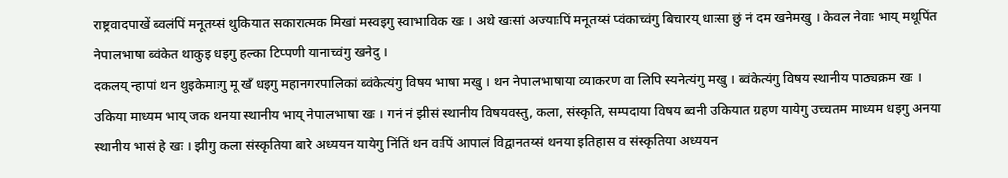राष्ट्रवादपाखें ब्वलंपिं मनूतय्सं थुकियात सकारात्मक मिखां मस्वइगु स्वाभाविक खः । अथे खःसां अज्याःपिं मनूतय्सं प्वंकाच्वंगु बिचारय् धाःसा छुं नं दम खनेमखु । केवल नेवाः भाय् मथूपिंत नेपालभाषा ब्वंकेत थाकुइ धइगु हल्का टिप्पणी यानाच्वंगु खनेदु ।
दकलय् न्हापां थन थुइकेमाःगु मू खँ धइगु महानगरपालिकां ब्वंकेत्यंगु विषय भाषा मखु । थन नेपालभाषाया व्याकरण वा लिपि स्यनेत्यंगु मखु । ब्वंकेत्यंगु विषय स्थानीय पाठ्यक्रम खः । उकिया माध्यम भाय् जक थनया स्थानीय भाय् नेपालभाषा खः । गनं नं झीसं स्थानीय विषयवस्तु, कला, संस्कृति, सम्पदाया विषय ब्वनी उकियात ग्रहण यायेगु उच्चतम माध्यम धइगु अनया स्थानीय भासं हे खः । झीगु कला संस्कृतिया बारे अध्ययन यायेगु निंतिं थन वःपिं आपालं विद्वानतय्सं थनया इतिहास व संस्कृतिया अध्ययन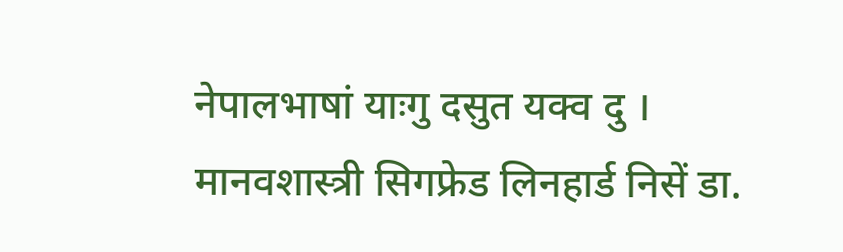नेपालभाषां याःगु दसुत यक्व दु ।
मानवशास्त्री सिगफ्रेड लिनहार्ड निसें डा.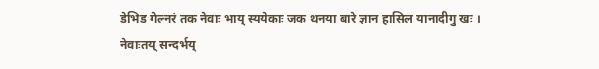डेभिड गेल्नरं तक नेवाः भाय् स्ययेकाः जक थनया बारे ज्ञान हासिल यानादीगु खः । नेवाःतय् सन्दर्भय्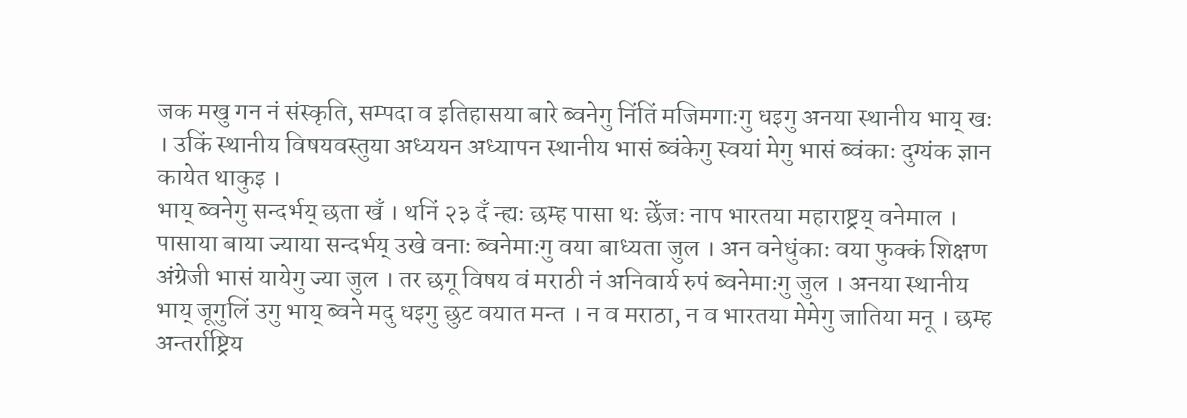जक मखु गन नं संस्कृति, सम्पदा व इतिहासया बारे ब्वनेगु निंतिं मजिमगाःगु धइगु अनया स्थानीय भाय् खः । उकिं स्थानीय विषयवस्तुया अध्ययन अध्यापन स्थानीय भासं ब्वंकेगु स्वयां मेगु भासं ब्वंकाः दुग्यंक ज्ञान कायेत थाकुइ ।
भाय् ब्वनेगु सन्दर्भय् छता खँ । थनिं २३ दँ न्ह्यः छम्ह पासा थः छेँजः नाप भारतया महाराष्ट्रय् वनेमाल । पासाया बाया ज्याया सन्दर्भय् उखे वनाः ब्वनेमाःगु वया बाध्यता जुल । अन वनेधुंकाः वया फुक्कं शिक्षण अंग्रेजी भासं यायेगु ज्या जुल । तर छगू विषय वं मराठी नं अनिवार्य रुपं ब्वनेमाःगु जुल । अनया स्थानीय भाय् जूगुलिं उगु भाय् ब्वने मदु धइगु छुट वयात मन्त । न व मराठा, न व भारतया मेमेगु जातिया मनू । छम्ह अन्तर्राष्ट्रिय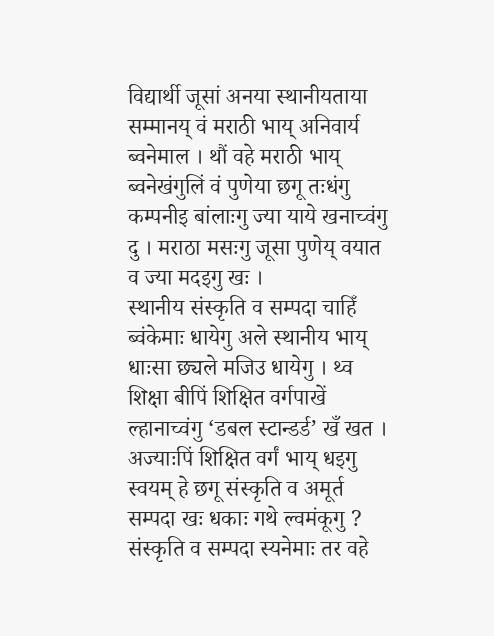विद्यार्थी जूसां अनया स्थानीयताया सम्मानय् वं मराठी भाय् अनिवार्य ब्वनेमाल । थौं वहे मराठी भाय् ब्वनेखंगुलिं वं पुणेया छगू तःधंगु कम्पनीइ बांलाःगु ज्या याये खनाच्वंगु दु । मराठा मसःगु जूसा पुणेय् वयात व ज्या मदइगु खः ।
स्थानीय संस्कृति व सम्पदा चाहिँ ब्वंकेमाः धायेगु अले स्थानीय भाय् धाःसा छ्यले मजिउ धायेगु । थ्व शिक्षा बीपिं शिक्षित वर्गपाखें ल्हानाच्वंगु ‘डबल स्टान्डर्ड’ खँ खत । अज्याःपिं शिक्षित वर्गं भाय् धइगु स्वयम् हे छगू संस्कृति व अमूर्त सम्पदा खः धकाः गथे ल्वमंकूगु ? संस्कृति व सम्पदा स्यनेमाः तर वहे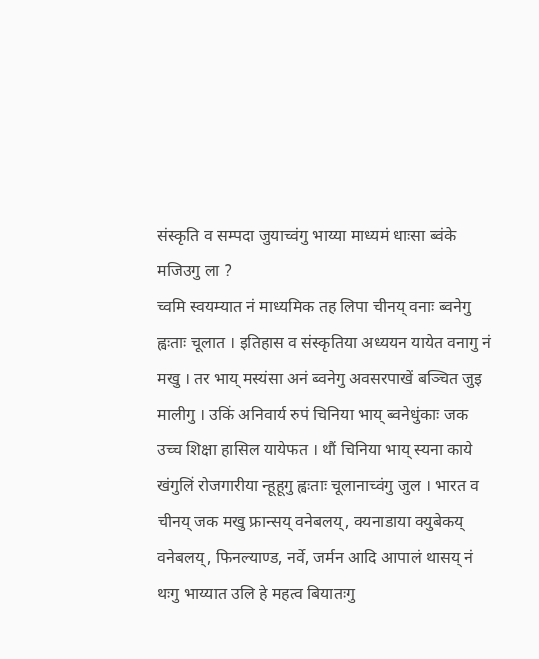संस्कृति व सम्पदा जुयाच्वंगु भाय्या माध्यमं धाःसा ब्वंके मजिउगु ला ?
च्वमि स्वयम्यात नं माध्यमिक तह लिपा चीनय् वनाः ब्वनेगु ह्वःताः चूलात । इतिहास व संस्कृतिया अध्ययन यायेत वनागु नं मखु । तर भाय् मस्यंसा अनं ब्वनेगु अवसरपाखें बञ्चित जुइ मालीगु । उकिं अनिवार्य रुपं चिनिया भाय् ब्वनेधुंकाः जक उच्च शिक्षा हासिल यायेफत । थौं चिनिया भाय् स्यना काये खंगुलिं रोजगारीया न्हूहूगु ह्वःताः चूलानाच्वंगु जुल । भारत व चीनय् जक मखु फ्रान्सय् वनेबलय्, क्यनाडाया क्युबेकय् वनेबलय्, फिनल्याण्ड, नर्वे, जर्मन आदि आपालं थासय् नं थःगु भाय्यात उलि हे महत्व बियातःगु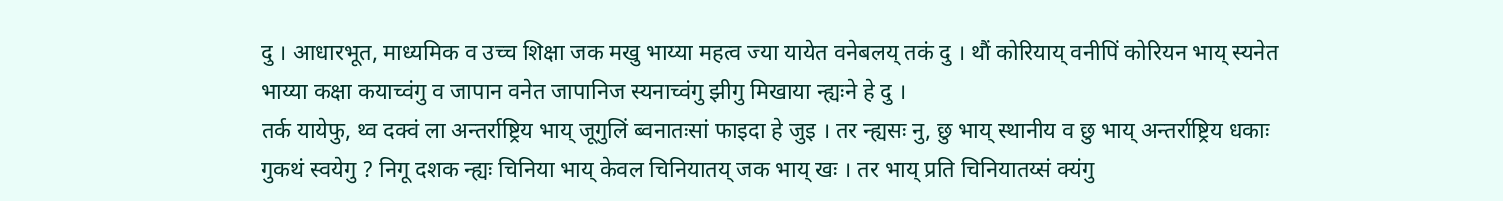दु । आधारभूत, माध्यमिक व उच्च शिक्षा जक मखु भाय्या महत्व ज्या यायेत वनेबलय् तकं दु । थौं कोरियाय् वनीपिं कोरियन भाय् स्यनेत भाय्या कक्षा कयाच्वंगु व जापान वनेत जापानिज स्यनाच्वंगु झीगु मिखाया न्ह्यःने हे दु ।
तर्क यायेफु, थ्व दक्वं ला अन्तर्राष्ट्रिय भाय् जूगुलिं ब्वनातःसां फाइदा हे जुइ । तर न्ह्यसः नु, छु भाय् स्थानीय व छु भाय् अन्तर्राष्ट्रिय धकाः गुकथं स्वयेगु ? निगू दशक न्ह्यः चिनिया भाय् केवल चिनियातय् जक भाय् खः । तर भाय् प्रति चिनियातय्सं क्यंगु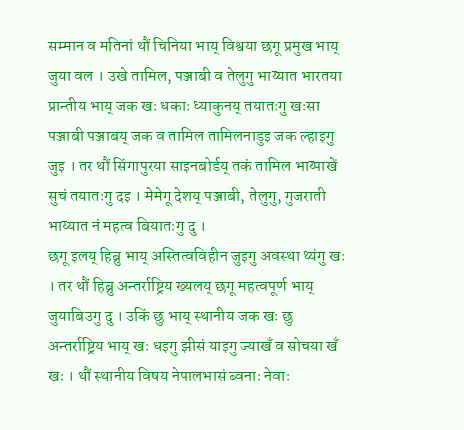सम्मान व मतिनां थौं चिनिया भाय् विश्वया छगू प्रमुख भाय् जुया वल । उखे तामिल, पञ्जाबी व तेलुगु भाय्यात भारतया प्रान्तीय भाय् जक खः धकाः ध्याकुनय् तयातःगु खःसा पञ्जाबी पञ्जाबय् जक व तामिल तामिलनाडुइ जक ल्हाइगु जुइ । तर थौं सिंगापुरया साइनबोर्डय् तकं तामिल भाय्पाखें सुचं तयातःगु दइ । मेमेगू देशय् पञ्जाबी, तेलुगु, गुजराती भाय्यात नं महत्व बियातःगु दु ।
छगू इलय् हिब्रु भाय् अस्तित्वविहीन जुइगु अवस्था थ्यंगु खः । तर थौं हिब्रु अन्तर्राष्ट्रिय ख्यलय् छगू महत्वपूर्ण भाय् जुयाबिउगु दु । उकिं छु भाय् स्थानीय जक खः छु अन्तर्राष्ट्रिय भाय् खः धइगु झीसं याइगु ज्याखँ व सोचया खँ खः । थौं स्थानीय विषय नेपालभासं ब्वनाः नेवाः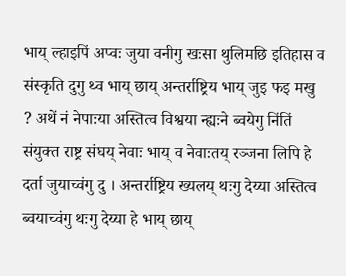भाय् ल्हाइपिं अप्वः जुया वनीगु खःसा थुलिमछि इतिहास व संस्कृति दुगु थ्व भाय् छाय् अन्तर्राष्ट्रिय भाय् जुइ फइ मखु ? अथें नं नेपाःया अस्तित्व विश्वया न्ह्यःने ब्वयेगु निंतिं संयुक्त राष्ट्र संघय् नेवाः भाय् व नेवाःतय् रञ्जना लिपि हे दर्ता जुयाच्वंगु दु । अन्तर्राष्ट्रिय ख्यलय् थःगु देय्या अस्तित्व ब्वयाच्वंगु थःगु देय्या हे भाय् छाय्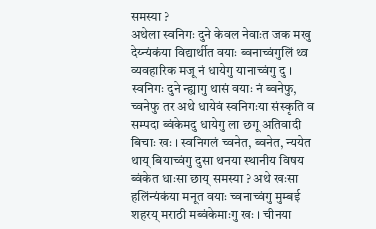समस्या ?
अथेला स्वनिगः दुने केवल नेवाःत जक मखु देय्न्यंकंया विद्यार्थीत वयाः ब्वनाच्वंगुलिं थ्व व्यवहारिक मजू नं धायेगु यानाच्वंगु दु । स्वनिगः दुने न्ह्यागु थासं वयाः नं ब्वनेफु, च्वनेफु तर अथे धायेवं स्वनिगःया संस्कृति व सम्पदा ब्वंकेमदु धायेगु ला छगू अतिवादी बिचाः खः । स्वनिगलं च्वनेत, ब्वनेत, न्ययेत थाय् बियाच्वंगु दुसा थनया स्थानीय विषय ब्वंकेत धाःसा छाय् समस्या ? अथे खःसा हलिंन्यंकंया मनूत वयाः च्वनाच्वंगु मुम्बई शहरय् मराठी मब्वंकेमाःगु खः । चीनया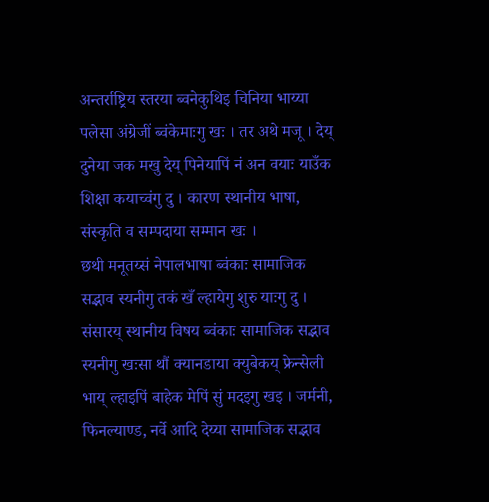अन्तर्राष्ट्रिय स्तरया ब्वनेकुथिइ चिनिया भाय्या पलेसा अंग्रेजीं ब्वंकेमाःगु खः । तर अथे मजू । देय् दुनेया जक मखु देय् पिनेयापिं नं अन वयाः याउँक शिक्षा कयाच्वंगु दु । कारण स्थानीय भाषा, संस्कृति व सम्पदाया सम्मान खः ।
छथी मनूतय्सं नेपालभाषा ब्वंकाः सामाजिक सद्भाव स्यनीगु तकं खँ ल्हायेगु शुरु याःगु दु । संसारय् स्थानीय विषय ब्वंकाः सामाजिक सद्भाव स्यनीगु खःसा थौं क्यानडाया क्युबेकय् फ्रेन्सेली भाय् ल्हाइपिं बाहेक मेपिं सुं मदइगु खइ । जर्मनी, फिनल्याण्ड, नर्वे आदि देय्या सामाजिक सद्भाव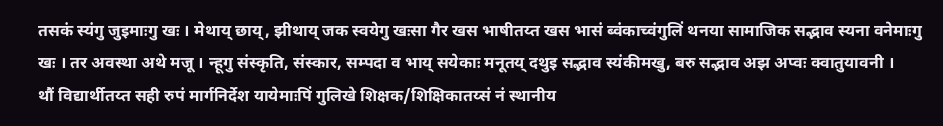तसकं स्यंगु जुइमाःगु खः । मेथाय् छाय्, झीथाय् जक स्वयेगु खःसा गैर खस भाषीतय्त खस भासं ब्वंकाच्वंगुलिं थनया सामाजिक सद्भाव स्यना वनेमाःगु खः । तर अवस्था अथे मजू । न्हूगु संस्कृति, संस्कार, सम्पदा व भाय् सयेकाः मनूतय् दथुइ सद्भाव स्यंकीमखु, बरु सद्भाव अझ अप्वः क्वातुयावनी ।
थौं विद्यार्थीतय्त सही रुपं मार्गनिर्देश यायेमाःपिं गुलिखे शिक्षक/शिक्षिकातय्सं नं स्थानीय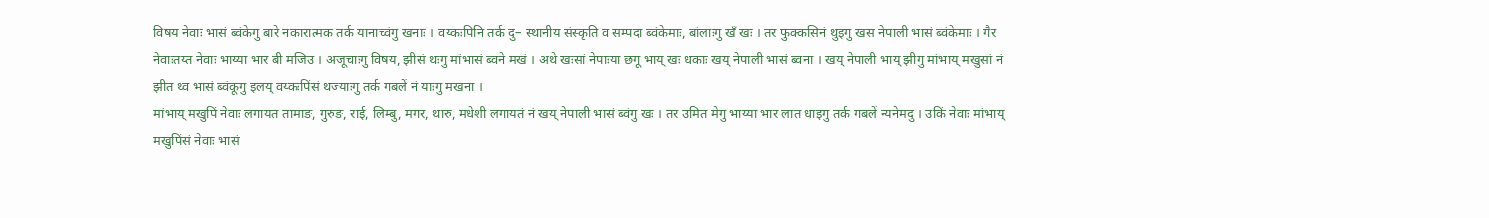विषय नेवाः भासं ब्वंकेगु बारे नकारात्मक तर्क यानाच्वंगु खनाः । वय्कःपिनि तर्क दु– स्थानीय संस्कृति व सम्पदा ब्वंकेमाः, बांलाःगु खँ खः । तर फुक्कसिनं थुइगु खस नेपाली भासं ब्वंकेमाः । गैर नेवाःतय्त नेवाः भाय्या भार बी मजिउ । अजूचाःगु विषय, झीसं थःगु मांभासं ब्वने मखं । अथे खःसां नेपाःया छगू भाय् खः धकाः खय् नेपाली भासं ब्वना । खय् नेपाली भाय् झीगु मांभाय् मखुसां नं झीत थ्व भासं ब्वंकूगु इलय् वय्कःपिंसं थज्याःगु तर्क गबलें नं याःगु मखना ।
मांभाय् मखुपिं नेवाः लगायत तामाङ, गुरुङ, राई, लिम्बु, मगर, थारु, मधेशी लगायतं नं खय् नेपाली भासं ब्वंगु खः । तर उमित मेगु भाय्या भार लात धाइगु तर्क गबलें न्यनेमदु । उकिं नेवाः मांभाय् मखुपिंसं नेवाः भासं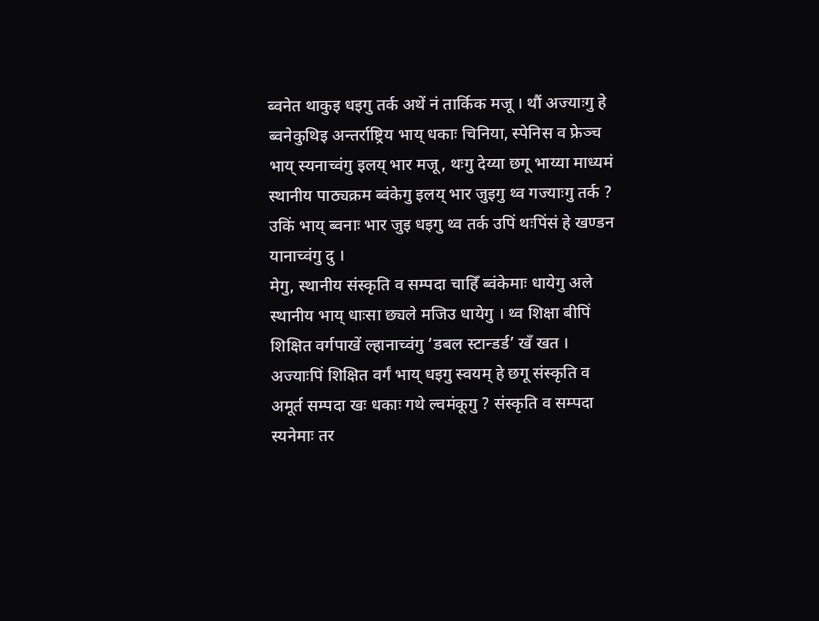ब्वनेत थाकुइ धइगु तर्क अथें नं तार्किक मजू । थौं अज्याःगु हे ब्वनेकुथिइ अन्तर्राष्ट्रिय भाय् धकाः चिनिया, स्पेनिस व फ्रेञ्च भाय् स्यनाच्वंगु इलय् भार मजू, थःगु देय्या छगू भाय्या माध्यमं स्थानीय पाठ्यक्रम ब्वंकेगु इलय् भार जुइगु थ्व गज्याःगु तर्क ? उकिं भाय् ब्वनाः भार जुइ धइगु थ्व तर्क उपिं थःपिंसं हे खण्डन यानाच्वंगु दु ।
मेगु, स्थानीय संस्कृति व सम्पदा चाहिँ ब्वंकेमाः धायेगु अले स्थानीय भाय् धाःसा छ्यले मजिउ धायेगु । थ्व शिक्षा बीपिं शिक्षित वर्गपाखें ल्हानाच्वंगु ‘डबल स्टान्डर्ड’ खँ खत । अज्याःपिं शिक्षित वर्गं भाय् धइगु स्वयम् हे छगू संस्कृति व अमूर्त सम्पदा खः धकाः गथे ल्वमंकूगु ? संस्कृति व सम्पदा स्यनेमाः तर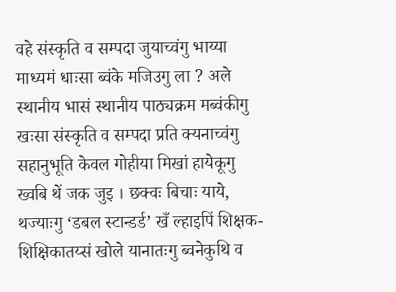वहे संस्कृति व सम्पदा जुयाच्वंगु भाय्या माध्यमं धाःसा ब्वंके मजिउगु ला ? अले स्थानीय भासं स्थानीय पाठ्यक्रम मब्वंकीगु खःसा संस्कृति व सम्पदा प्रति क्यनाच्वंगु सहानुभूति केवल गोहीया मिखां हायेकूगु ख्वबि थें जक जुइ । छक्वः बिचाः याये, थज्याःगु ‘डबल स्टान्डर्ड’ खँ ल्हाइपिं शिक्षक-शिक्षिकातय्सं खोले यानातःगु ब्वनेकुथि व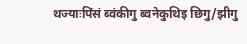थज्याःपिंसं ब्वंकीगु ब्वनेकुथिइ छिगु/झीगु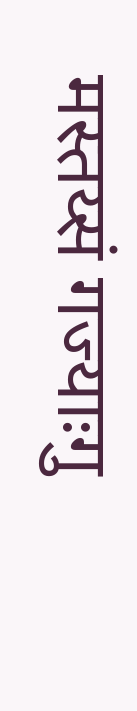मस्तय्सं गज्याःगु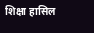शिक्षा हासिल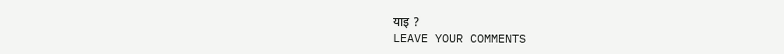याइ ?
LEAVE YOUR COMMENTS